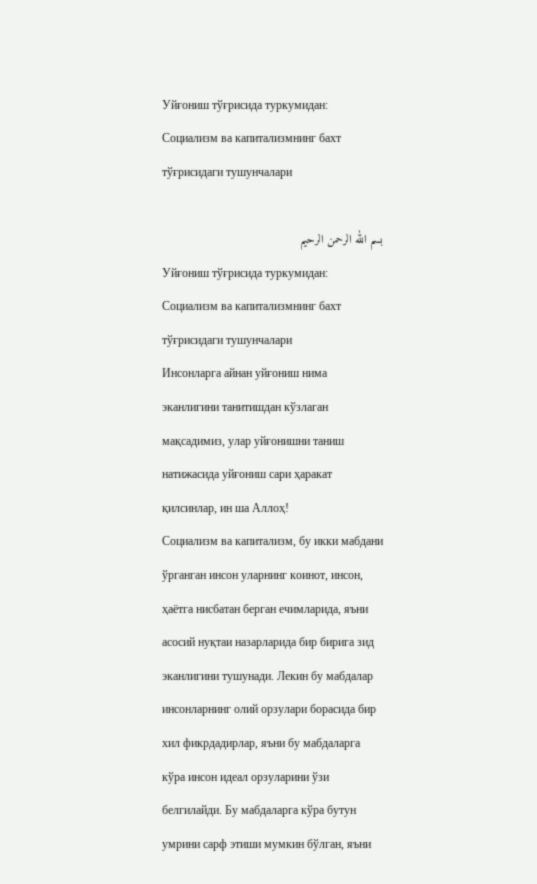Уйғониш тўғрисида туркумидан: Социализм ва капитализмнинг бахт тўғрисидаги тушунчалари

بسم الله الرحمن الرحيم
Уйғониш тўғрисида туркумидан: Социализм ва капитализмнинг бахт тўғрисидаги тушунчалари
Инсонларга айнан уйғониш нима эканлигини танитишдан кўзлаган мақсадимиз, улар уйғонишни таниш натижасида уйғониш сари ҳаракат қилсинлар, ин ша Аллоҳ!
Социализм ва капитализм, бу икки мабдани ўрганган инсон уларнинг коинот, инсон, ҳаётга нисбатан берган ечимларида, яъни асосий нуқтаи назарларида бир бирига зид эканлигини тушунади. Лекин бу мабдалар инсонларнинг олий орзулари борасида бир хил фикрдадирлар, яъни бу мабдаларга кўра инсон идеал орзуларини ўзи белгилайди. Бу мабдаларга кўра бутун умрини сарф этиши мумкин бўлган, яъни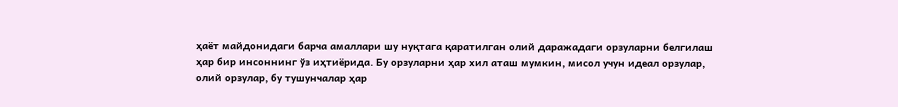ҳаёт майдонидаги барча амаллари шу нуқтага қаратилган олий даражадаги орзуларни белгилаш ҳар бир инсоннинг ўз иҳтиёрида. Бу орзуларни ҳар хил аташ мумкин, мисол учун идеал орзулар, олий орзулар, бу тушунчалар ҳар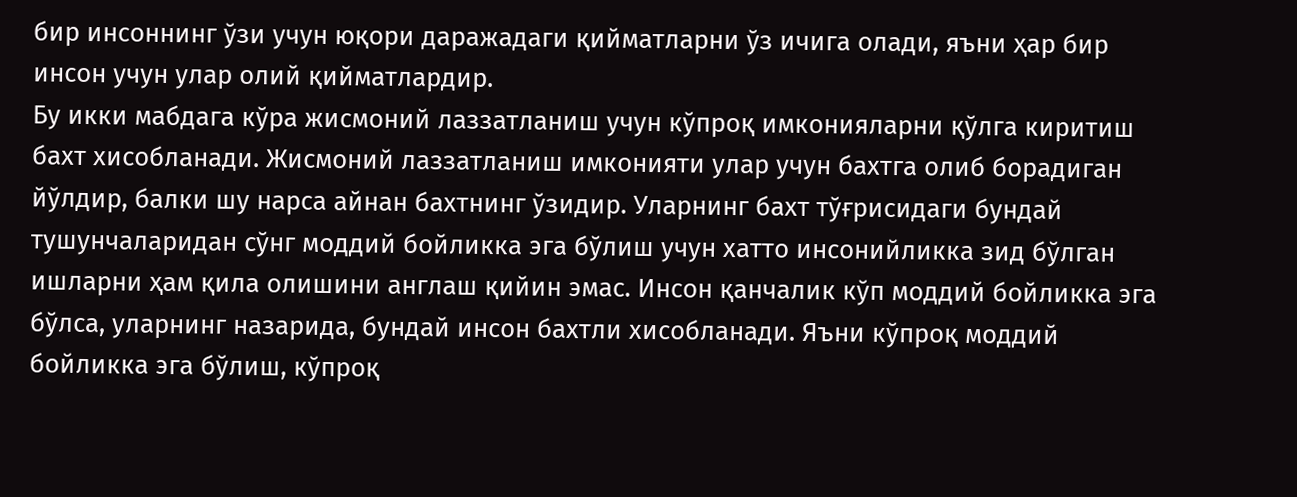бир инсоннинг ўзи учун юқори даражадаги қийматларни ўз ичига олади, яъни ҳар бир инсон учун улар олий қийматлардир.
Бу икки мабдага кўра жисмоний лаззатланиш учун кўпроқ имконияларни қўлга киритиш бахт хисобланади. Жисмоний лаззатланиш имконияти улар учун бахтга олиб борадиган йўлдир, балки шу нарса айнан бахтнинг ўзидир. Уларнинг бахт тўғрисидаги бундай тушунчаларидан сўнг моддий бойликка эга бўлиш учун хатто инсонийликка зид бўлган ишларни ҳам қила олишини англаш қийин эмас. Инсон қанчалик кўп моддий бойликка эга бўлса, уларнинг назарида, бундай инсон бахтли хисобланади. Яъни кўпроқ моддий бойликка эга бўлиш, кўпроқ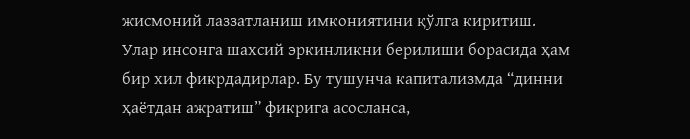жисмоний лаззатланиш имкониятини қўлга киритиш.
Улар инсонга шахсий эркинликни берилиши борасида ҳам бир хил фикрдадирлар. Бу тушунча капитализмда “динни ҳаётдан ажратиш” фикрига асосланса,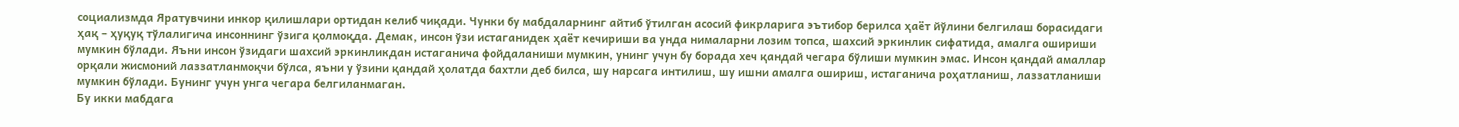социализмда Яратувчини инкор қилишлари ортидан келиб чиқади. Чунки бу мабдаларнинг айтиб ўтилган асосий фикрларига эътибор берилса ҳаёт йўлини белгилаш борасидаги ҳақ – ҳуқуқ тўлалигича инсоннинг ўзига қолмоқда. Демак, инсон ўзи истаганидек ҳаёт кечириши ва унда нималарни лозим топса, шахсий эркинлик сифатида, амалга ошириши мумкин бўлади. Яъни инсон ўзидаги шахсий эркинликдан истаганича фойдаланиши мумкин, унинг учун бу борада хеч қандай чегара бўлиши мумкин эмас. Инсон қандай амаллар орқали жисмоний лаззатланмоқчи бўлса, яъни у ўзини қандай ҳолатда бахтли деб билса, шу нарсага интилиш, шу ишни амалга ошириш, истаганича роҳатланиш, лаззатланиши мумкин бўлади. Бунинг учун унга чегара белгиланмаган.
Бу икки мабдага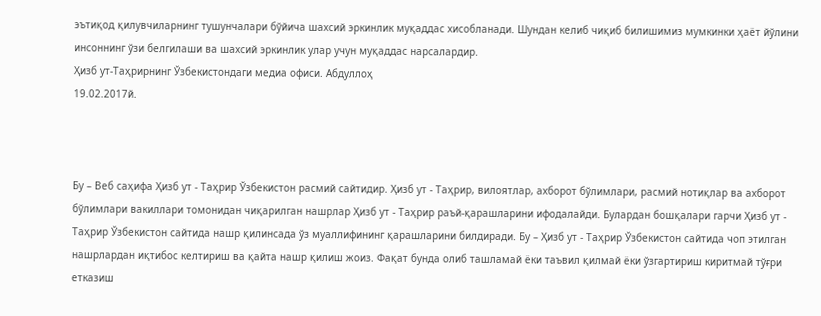эътиқод қилувчиларнинг тушунчалари бўйича шахсий эркинлик муқаддас хисобланади. Шундан келиб чиқиб билишимиз мумкинки ҳаёт йўлини инсоннинг ўзи белгилаши ва шахсий эркинлик улар учун муқаддас нарсалардир.
Ҳизб ут-Таҳрирнинг Ўзбекистондаги медиа офиси. Абдуллоҳ
19.02.2017й.



Бу – Веб саҳифа Ҳизб ут - Таҳрир Ўзбекистон расмий сайтидир. Ҳизб ут - Таҳрир, вилоятлар, ахборот бўлимлари, расмий нотиқлар ва ахборот бўлимлари вакиллари томонидан чиқарилган нашрлар Ҳизб ут - Таҳрир раъй-қарашларини ифодалайди. Булардан бошқалари гарчи Ҳизб ут - Таҳрир Ўзбекистон сайтида нашр қилинсада ўз муаллифининг қарашларини билдиради. Бу – Ҳизб ут - Таҳрир Ўзбекистон сайтида чоп этилган нашрлардан иқтибос келтириш ва қайта нашр қилиш жоиз. Фақат бунда олиб ташламай ёки таъвил қилмай ёки ўзгартириш киритмай тўғри етказиш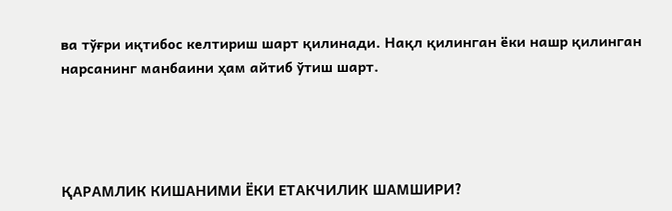ва тўғри иқтибос келтириш шарт қилинади. Нақл қилинган ёки нашр қилинган нарсанинг манбаини ҳам айтиб ўтиш шарт.




ҚАРАМЛИК КИШАНИМИ ЁКИ ЕТАКЧИЛИК ШАМШИРИ?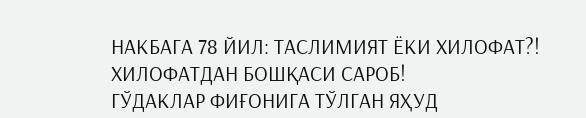НАКБАГА 78 ЙИЛ: ТАСЛИМИЯТ ЁКИ ХИЛОФАТ?!
ХИЛОФАТДАН БОШҚАСИ САРОБ!
ГЎДАКЛАР ФИҒОНИГА ТЎЛГАН ЯҲУД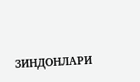ЗИНДОНЛАРИ